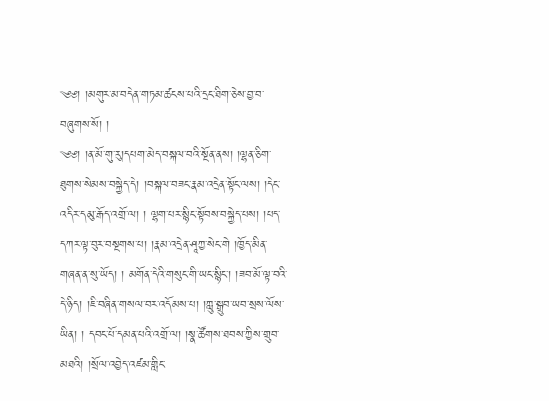༄༅། །མགུར་མ་བདེན་གཏམ་ཚངས་པའི་དྲང་ཐིག་ཅེས་བྱ་བ་བཞུགས་སོ། །
༄༅། །ན་མོ་གུ་རུ།དཔག་མེད་བསྐལ་བའི་སྔོན་ནས། །ལྷན་ཅིག་ཐུགས་སེམས་བསྐྱེད་དེ། །བསྐལ་བཟང་རྣམ་འདྲེན་སྟོང་ལས། །དེང་འདིར་དམུ་རྒོད་འགྲོ་ལ། ། ལྷག་པར་སྙིང་སྟོབས་བསྐྱེད་པས། །པད་དཀར་ལྟ་བུར་བསྔགས་པ། །རྣམ་འདྲེན་ཤཱཀྱ་སེང་གེ །ཁྱོད་མིན་གཞན་ན་སུ་ཡོད། ། མགོན་དེའི་གསུང་གི་ཡང་སྙིང་། །ཟབ་མོ་ལྟ་བའི་དེ་ཉིད། །ཇི་བཞིན་གསལ་བར་འདོམས་པ། །ཀླུ་སྒྲུབ་ཡབ་སྲས་ལོས་ཡིན། ། དབང་པོ་དམན་པའི་འགྲོ་ལ། །སྣ་ཚོགས་ཐབས་ཀྱིས་གྲུབ་མཐའི། །སྲོལ་འབྱེད་འཛམ་གླིང་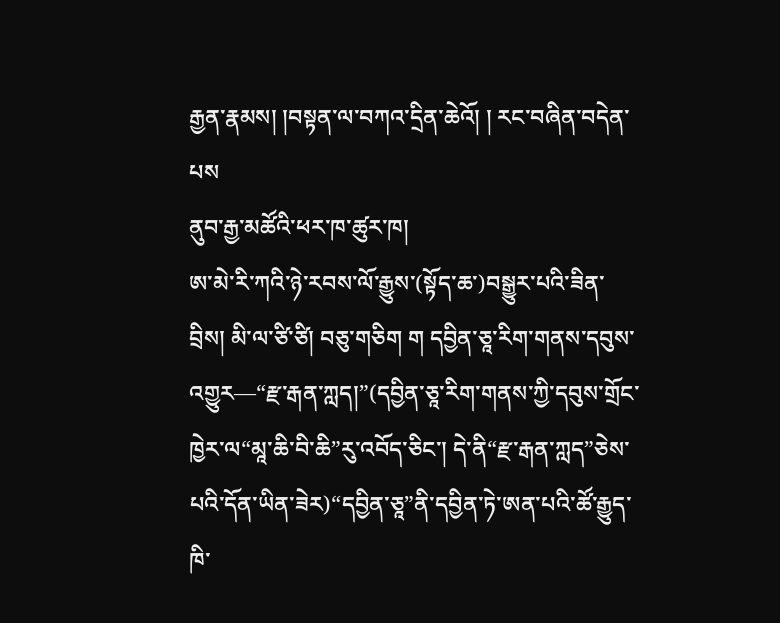རྒྱན་རྣམས། །བསྟན་ལ་བཀའ་དྲིན་ཆེའོ། ། རང་བཞིན་བདེན་པས
ནུབ་རྒྱ་མཚོའི་ཕར་ཁ་ཚུར་ཁ།
ཨ་མེ་རི་ཀའི་ཉེ་རབས་ལོ་རྒྱུས་(སྟོད་ཆ་)བསྒྱུར་པའི་ཟིན་བྲིས། མི་ལ་ཙི་ཙི། བཅུ་གཅིག ག དབྱིན་ཅཱ་རིག་གནས་དབུས་འགྱུར—“རྫ་རྒན་ཀླད།”(དབྱིན་ཅཱ་རིག་གནས་ཀྱི་དབུས་གྲོང་ཁྱེར་ལ“མཱ་ཆི་བི་ཆི”རུ་འབོད་ཅིང་། དེ་ནི“རྫ་རྒན་ཀླད”ཅེས་པའི་དོན་ཡིན་ཟེར)“དབྱིན་ཅཱ”ནི་དབྱིན་ཏེ་ཨན་པའི་ཚོ་རྒྱུད་ཁི་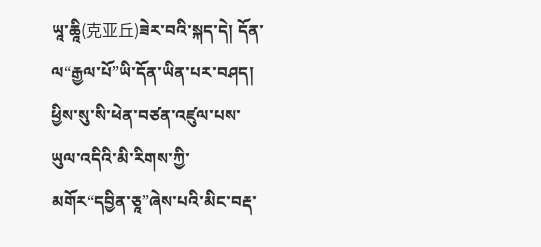ཡཱ་ཆཱི(克亚丘)ཟེར་བའི་སྐད་དེ། དོན་ལ“རྒྱལ་པོ”ཡི་དོན་ཡིན་པར་བཤད། ཕྱིས་སུ་སི་ཕེན་བཙན་འཛུལ་པས་ཡུལ་འདིའི་མི་རིགས་ཀྱི་མགོར“དབྱིན་ཅཱ”ཞེས་པའི་མིང་བརྡ་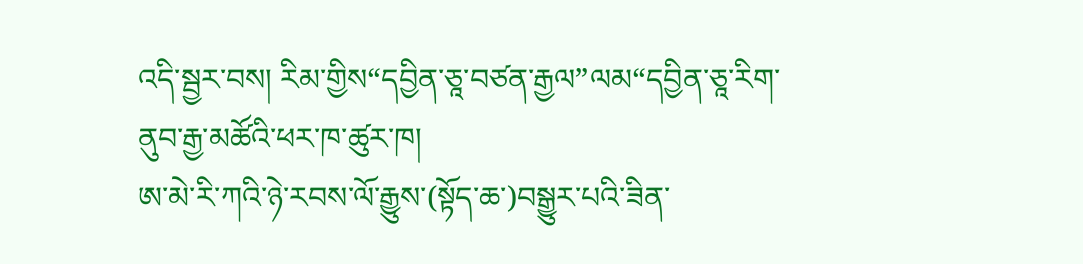འདི་སྦྱར་བས། རིམ་གྱིས“དབྱིན་ཅཱ་བཙན་རྒྱལ”ལམ“དབྱིན་ཅཱ་རིག་
ནུབ་རྒྱ་མཚོའི་ཕར་ཁ་ཚུར་ཁ།
ཨ་མེ་རི་ཀའི་ཉེ་རབས་ལོ་རྒྱུས་(སྟོད་ཆ་)བསྒྱུར་པའི་ཟིན་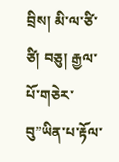བྲིས། མི་ལ་ཙི་ཙི། བཅུ། རྒྱལ་པོ་གཅེར་བུ”ཡིན་པ་རྟོལ་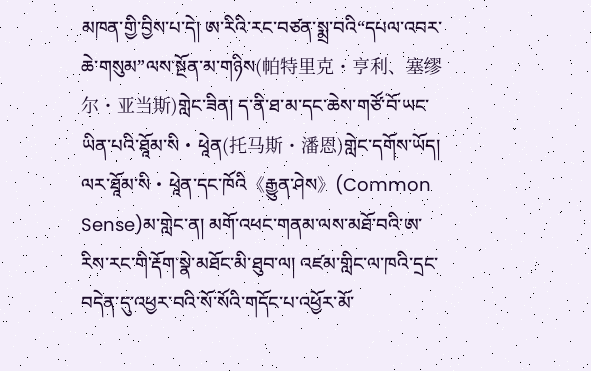མཁན་གྱི་བྱིས་པ་དེ། ཨ་རིའི་རང་བཙན་སྨྲ་བའི“དཔལ་འབར་ཆེ་གསུམ”ལས་སྔོན་མ་གཉིས(帕特里克・亨利、塞缪尔・亚当斯)གླེང་ཟིན། ད་ནི་ཐ་མ་དང་ཆེས་གཙོ་བོ་ཡང་ཡིན་པའི་ཐཱོམ་སི・ཕཱེན(托马斯・潘恩)གླེང་དགོས་ཡོད། ལར་ཐཱོམ་སི・ཕཱེན་དང་ཁོའི《རྒྱུན་ཤེས》(Common Sense)མ་གླེང་ན། མགོ་འཕང་གནམ་ལས་མཐོ་བའི་ཨ་རིས་རང་གི་རྡོག་སྣེ་མཐོང་མི་ཐུབ་ལ། འཛམ་གླིང་ལ་ཁའི་དྲང་བདེན་དུ་འཕྱར་བའི་སོ་སོའི་གདོང་པ་འཕྱོར་མོ་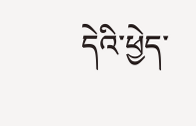དེའི་ཕྱེད་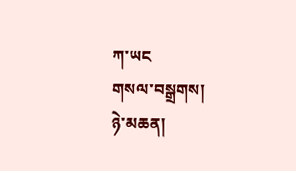ཀ་ཡང
གསལ་བསྒྲགས།
ཉེ་མཆན།